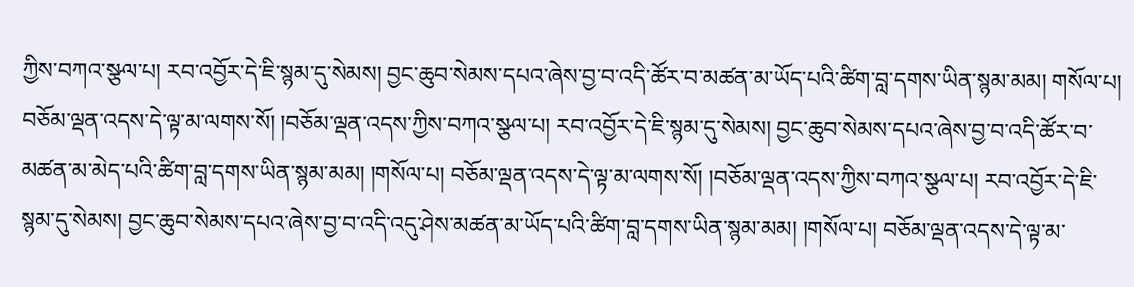ཀྱིས་བཀའ་སྩལ་པ། རབ་འབྱོར་དེ་ཇི་སྙམ་དུ་སེམས། བྱང་ཆུབ་སེམས་དཔའ་ཞེས་བྱ་བ་འདི་ཚོར་བ་མཚན་མ་ཡོད་པའི་ཚིག་བླ་དགས་ཡིན་སྙམ་མམ། གསོལ་པ། བཅོམ་ལྡན་འདས་དེ་ལྟ་མ་ལགས་སོ། །བཅོམ་ལྡན་འདས་ཀྱིས་བཀའ་སྩལ་པ། རབ་འབྱོར་དེ་ཇི་སྙམ་དུ་སེམས། བྱང་ཆུབ་སེམས་དཔའ་ཞེས་བྱ་བ་འདི་ཚོར་བ་མཚན་མ་མེད་པའི་ཚིག་བླ་དགས་ཡིན་སྙམ་མམ། །གསོལ་པ། བཅོམ་ལྡན་འདས་དེ་ལྟ་མ་ལགས་སོ། །བཅོམ་ལྡན་འདས་ཀྱིས་བཀའ་སྩལ་པ། རབ་འབྱོར་དེ་ཇི་སྙམ་དུ་སེམས། བྱང་ཆུབ་སེམས་དཔའ་ཞེས་བྱ་བ་འདི་འདུ་ཤེས་མཚན་མ་ཡོད་པའི་ཚིག་བླ་དགས་ཡིན་སྙམ་མམ། །གསོལ་པ། བཅོམ་ལྡན་འདས་དེ་ལྟ་མ་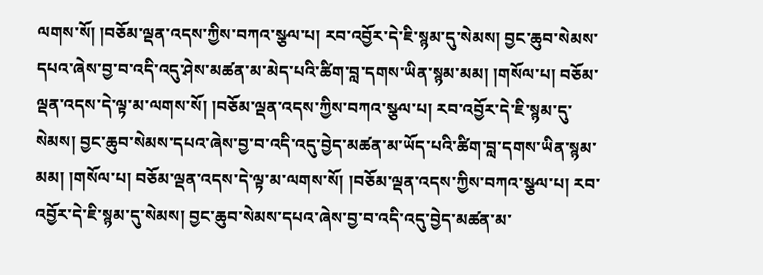ལགས་སོ། །བཅོམ་ལྡན་འདས་ཀྱིས་བཀའ་སྩལ་པ། རབ་འབྱོར་དེ་ཇི་སྙམ་དུ་སེམས། བྱང་ཆུབ་སེམས་དཔའ་ཞེས་བྱ་བ་འདི་འདུ་ཤེས་མཚན་མ་མེད་པའི་ཚིག་བླ་དགས་ཡིན་སྙམ་མམ། །གསོལ་པ། བཅོམ་ལྡན་འདས་དེ་ལྟ་མ་ལགས་སོ། །བཅོམ་ལྡན་འདས་ཀྱིས་བཀའ་སྩལ་པ། རབ་འབྱོར་དེ་ཇི་སྙམ་དུ་སེམས། བྱང་ཆུབ་སེམས་དཔའ་ཞེས་བྱ་བ་འདི་འདུ་བྱེད་མཚན་མ་ཡོད་པའི་ཚིག་བླ་དགས་ཡིན་སྙམ་མམ། །གསོལ་པ། བཅོམ་ལྡན་འདས་དེ་ལྟ་མ་ལགས་སོ། །བཅོམ་ལྡན་འདས་ཀྱིས་བཀའ་སྩལ་པ། རབ་འབྱོར་དེ་ཇི་སྙམ་དུ་སེམས། བྱང་ཆུབ་སེམས་དཔའ་ཞེས་བྱ་བ་འདི་འདུ་བྱེད་མཚན་མ་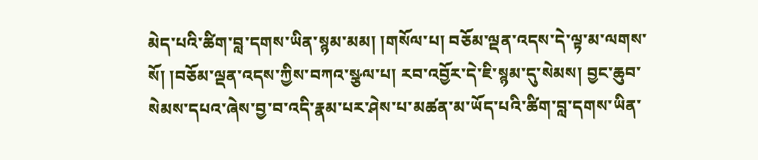མེད་པའི་ཚིག་བླ་དགས་ཡིན་སྙམ་མམ། །གསོལ་པ། བཅོམ་ལྡན་འདས་དེ་ལྟ་མ་ལགས་སོ། །བཅོམ་ལྡན་འདས་ཀྱིས་བཀའ་སྩལ་པ། རབ་འབྱོར་དེ་ཇི་སྙམ་དུ་སེམས། བྱང་ཆུབ་སེམས་དཔའ་ཞེས་བྱ་བ་འདི་རྣམ་པར་ཤེས་པ་མཚན་མ་ཡོད་པའི་ཚིག་བླ་དགས་ཡིན་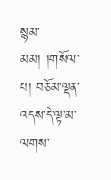སྙམ་མམ། །གསོལ་པ། བཅོམ་ལྡན་འདས་དེ་ལྟ་མ་ལགས་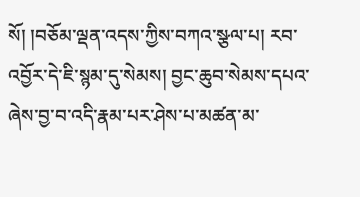སོ། །བཅོམ་ལྡན་འདས་ཀྱིས་བཀའ་སྩལ་པ། རབ་འབྱོར་དེ་ཇི་སྙམ་དུ་སེམས། བྱང་ཆུབ་སེམས་དཔའ་ཞེས་བྱ་བ་འདི་རྣམ་པར་ཤེས་པ་མཚན་མ་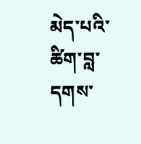མེད་པའི་ཚིག་བླ་དགས་